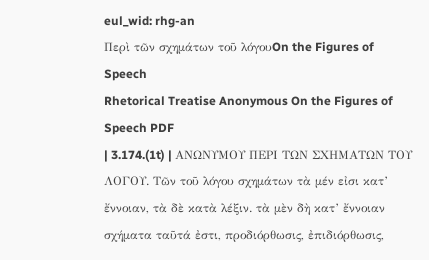eul_wid: rhg-an
Περὶ τῶν σχημάτων τοῦ λόγουOn the Figures of Speech
Rhetorical Treatise Anonymous On the Figures of Speech PDF
| 3.174.(1t) | ΑΝΩΝΥΜΟΥ ΠΕΡΙ ΤΩΝ ΣΧΗΜΑΤΩΝ ΤΟΥ ΛΟΓΟΥ. Τῶν τοῦ λόγου σχημάτων τὰ μέν εἰσι κατ’ ἔννοιαν, τὰ δὲ κατὰ λέξιν. τὰ μὲν δὴ κατ’ ἔννοιαν σχήματα ταῦτά ἐστι, προδιόρθωσις, ἐπιδιόρθωσις,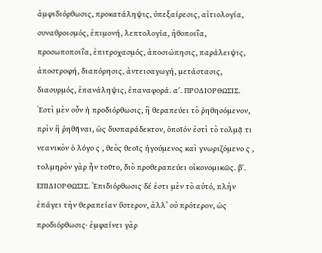ἀμφιδιόρθωσις, προκατάληψις, ὑπεξαίρεσις, αἰτιολογία, συναθροισμός, ἐπιμονή, λεπτολογία, ἠθοποιΐα, προσωποποιΐα, ἐπιτροχασμός, ἀποσιώπησις, παράλειψις, ἀποστροφή, διαπόρησις, ἀντεισαγωγή, μετάστασις, διασυρμός, ἐπανάληψις, ἐπαναφορά. αʹ. ΠΡΟΔΙΟΡΘΩΣΙΣ. Ἐστὶ μὲν οὖν ἡ προδιόρθωσις, ἣ θεραπεύει τὸ ῥηθησόμενον, πρὶν ἢ ῥηθῆναι, ὡς δυσπαράδεκτον, ὁποῖόν ἐστὶ τὸ τολμᾷ τι νεανικὸν ὁ λόγο ς , θεὸς θεοῖς ἡγούμενος καὶ γνωριζόμενο ς , τολμηρὸν γὰρ ἦν τοῦτο, διὸ προθεραπεύει οἰκονομικῶς. βʹ. ΕΠΙΔΙΟΡΘΩΣΙΣ. Ἐπιδιόρθωσις δέ ἐστι μὲν τὸ αὐτό, πλὴν ἐπάγει τὴν θεραπείαν ὕστερον, ἀλλ’ οὐ πρότερον, ὡς προδιόρθωσις· ἐμφαίνει γὰρ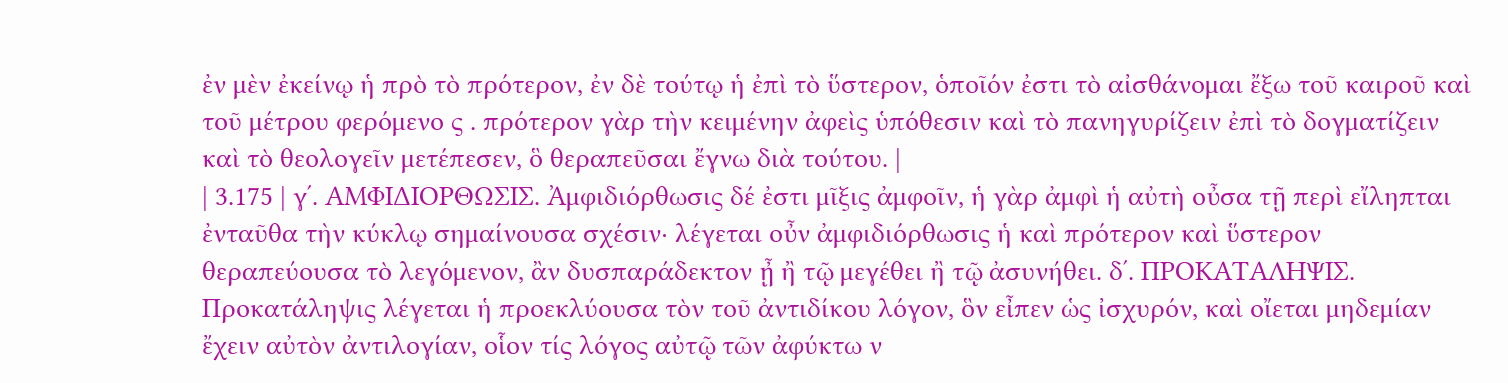ἐν μὲν ἐκείνῳ ἡ πρὸ τὸ πρότερον, ἐν δὲ τούτῳ ἡ ἐπὶ τὸ ὕστερον, ὁποῖόν ἐστι τὸ αἰσθάνομαι ἔξω τοῦ καιροῦ καὶ τοῦ μέτρου φερόμενο ς . πρότερον γὰρ τὴν κειμένην ἀφεὶς ὑπόθεσιν καὶ τὸ πανηγυρίζειν ἐπὶ τὸ δογματίζειν καὶ τὸ θεολογεῖν μετέπεσεν, ὃ θεραπεῦσαι ἔγνω διὰ τούτου. |
| 3.175 | γʹ. ΑΜΦΙΔΙΟΡΘΩΣΙΣ. Ἀμφιδιόρθωσις δέ ἐστι μῖξις ἀμφοῖν, ἡ γὰρ ἀμφὶ ἡ αὐτὴ οὖσα τῇ περὶ εἴληπται ἐνταῦθα τὴν κύκλῳ σημαίνουσα σχέσιν· λέγεται οὖν ἀμφιδιόρθωσις ἡ καὶ πρότερον καὶ ὕστερον θεραπεύουσα τὸ λεγόμενον, ἂν δυσπαράδεκτον ᾖ ἢ τῷ μεγέθει ἢ τῷ ἀσυνήθει. δʹ. ΠΡΟΚΑΤΑΛΗΨΙΣ. Προκατάληψις λέγεται ἡ προεκλύουσα τὸν τοῦ ἀντιδίκου λόγον, ὃν εἶπεν ὡς ἰσχυρόν, καὶ οἴεται μηδεμίαν ἔχειν αὐτὸν ἀντιλογίαν, οἷον τίς λόγος αὐτῷ τῶν ἀφύκτω ν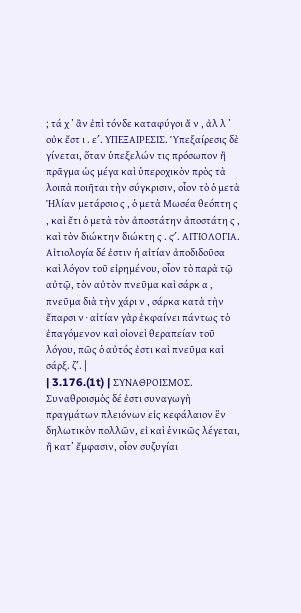; τά χ ’ ἂν ἐπὶ τόνδε καταφύγοι ἄ ν , ἀλ λ ’ οὐκ ἔστ ι . εʹ. ΥΠΕΞΑΙΡΕΣΙΣ. Ὑπεξαίρεσις δὲ γίνεται, ὅταν ὑπεξελών τις πρόσωπον ἢ πρᾶγμα ὡς μέγα καὶ ὑπεροχικὸν πρὸς τὰ λοιπὰ ποιῆται τὴν σύγκρισιν, οἷον τὸ ὁ μετὰ Ἡλίαν μετάρσιο ς , ὁ μετὰ Μωσέα θεόπτη ς , καὶ ἔτι ὁ μετὰ τὸν ἀποστάτην ἀποστάτη ς , καὶ τὸν διώκτην διώκτη ς . ϛʹ. ΑΙΤΙΟΛΟΓΙΑ. Αἰτιολογία δέ ἐστιν ἡ αἰτίαν ἀποδιδοῦσα καὶ λόγον τοῦ εἰρημένου, οἷον τὸ παρὰ τῷ αὐτῷ, τὸν αὐτὸν πνεῦμα καὶ σάρκ α , πνεῦμα διὰ τὴν χάρι ν , σάρκα κατὰ τὴν ἔπαρσι ν · αἰτίαν γὰρ ἐκφαίνει πάντως τὸ ἐπαγόμενον καὶ οἱονεὶ θεραπείαν τοῦ λόγου, πῶς ὁ αὐτός ἐστι καὶ πνεῦμα καὶ σάρξ. ζʹ. |
| 3.176.(1t) | ΣΥΝΑΘΡΟΙΣΜΟΣ. Συναθροισμὸς δέ ἐστι συναγωγὴ πραγμάτων πλειόνων εἰς κεφάλαιον ἓν δηλωτικὸν πολλῶν, εἰ καὶ ἑνικῶς λέγεται, ἢ κατ’ ἔμφασιν, οἷον συζυγίαι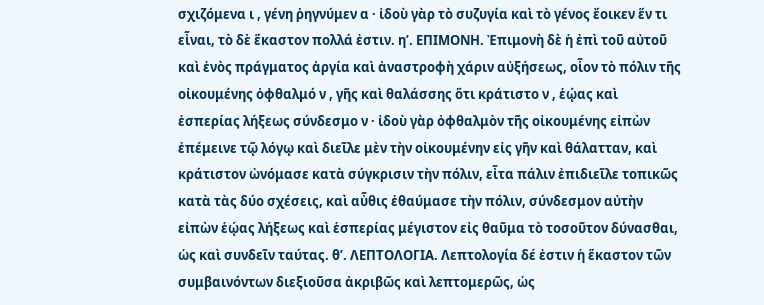σχιζόμενα ι , γένη ῥηγνύμεν α · ἰδοὺ γὰρ τὸ συζυγία καὶ τὸ γένος ἔοικεν ἕν τι εἶναι, τὸ δὲ ἕκαστον πολλά ἐστιν. ηʹ. ΕΠΙΜΟΝΗ. Ἐπιμονὴ δὲ ἡ ἐπὶ τοῦ αὐτοῦ καὶ ἑνὸς πράγματος ἀργία καὶ ἀναστροφὴ χάριν αὐξήσεως, οἷον τὸ πόλιν τῆς οἰκουμένης ὀφθαλμό ν , γῆς καὶ θαλάσσης ὅτι κράτιστο ν , ἑῴας καὶ ἑσπερίας λήξεως σύνδεσμο ν · ἰδοὺ γὰρ ὀφθαλμὸν τῆς οἰκουμένης εἰπὼν ἐπέμεινε τῷ λόγῳ καὶ διεῖλε μὲν τὴν οἰκουμένην εἰς γῆν καὶ θάλατταν, καὶ κράτιστον ὠνόμασε κατὰ σύγκρισιν τὴν πόλιν, εἶτα πάλιν ἐπιδιεῖλε τοπικῶς κατὰ τὰς δύο σχέσεις, καὶ αὖθις ἐθαύμασε τὴν πόλιν, σύνδεσμον αὐτὴν εἰπὼν ἑῴας λήξεως καὶ ἑσπερίας μέγιστον εἰς θαῦμα τὸ τοσοῦτον δύνασθαι, ὡς καὶ συνδεῖν ταύτας. θʹ. ΛΕΠΤΟΛΟΓΙΑ. Λεπτολογία δέ ἐστιν ἡ ἕκαστον τῶν συμβαινόντων διεξιοῦσα ἀκριβῶς καὶ λεπτομερῶς, ὡς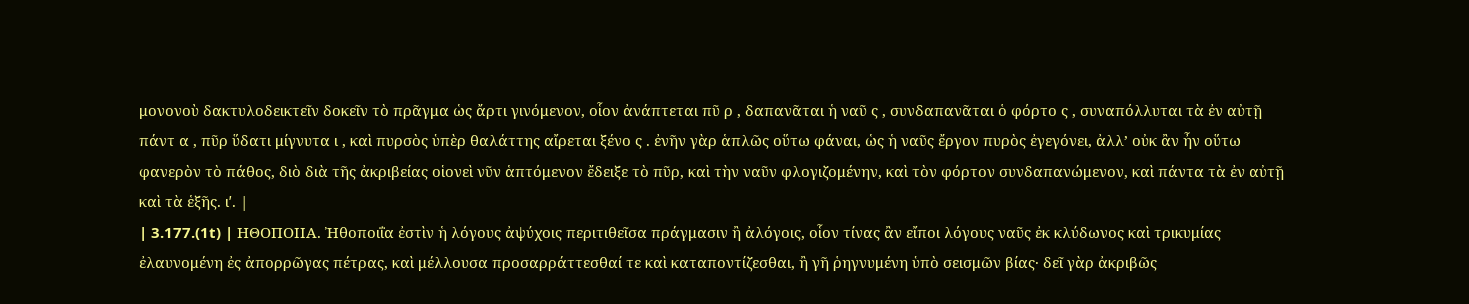μονονοὺ δακτυλοδεικτεῖν δοκεῖν τὸ πρᾶγμα ὡς ἄρτι γινόμενον, οἷον ἀνάπτεται πῦ ρ , δαπανᾶται ἡ ναῦ ς , συνδαπανᾶται ὁ φόρτο ς , συναπόλλυται τὰ ἐν αὐτῇ πάντ α , πῦρ ὕδατι μίγνυτα ι , καὶ πυρσὸς ὑπὲρ θαλάττης αἴρεται ξένο ς . ἐνῆν γὰρ ἁπλῶς οὕτω φάναι, ὡς ἡ ναῦς ἔργον πυρὸς ἐγεγόνει, ἀλλ’ οὐκ ἂν ἦν οὕτω φανερὸν τὸ πάθος, διὸ διὰ τῆς ἀκριβείας οἱονεὶ νῦν ἁπτόμενον ἔδειξε τὸ πῦρ, καὶ τὴν ναῦν φλογιζομένην, καὶ τὸν φόρτον συνδαπανώμενον, καὶ πάντα τὰ ἐν αὐτῇ καὶ τὰ ἑξῆς. ιʹ. |
| 3.177.(1t) | ΗΘΟΠΟΙΙΑ. Ἠθοποιΐα ἐστὶν ἡ λόγους ἀψύχοις περιτιθεῖσα πράγμασιν ἢ ἀλόγοις, οἷον τίνας ἂν εἴποι λόγους ναῦς ἐκ κλύδωνος καὶ τρικυμίας ἐλαυνομένη ἐς ἀπορρῶγας πέτρας, καὶ μέλλουσα προσαρράττεσθαί τε καὶ καταποντίζεσθαι, ἢ γῆ ῥηγνυμένη ὑπὸ σεισμῶν βίας· δεῖ γὰρ ἀκριβῶς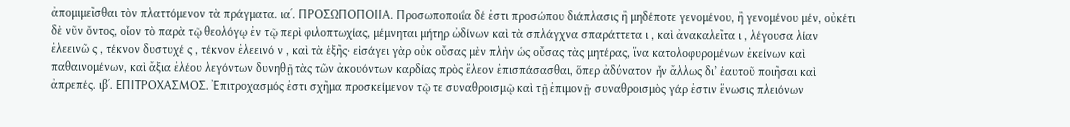ἀπομιμεῖσθαι τὸν πλαττόμενον τὰ πράγματα. ιαʹ. ΠΡΟΣΩΠΟΠΟΙΙΑ. Προσωποποιΐα δέ ἐστι προσώπου διάπλασις ἢ μηδέποτε γενομένου, ἢ γενομένου μέν, οὐκέτι δὲ νῦν ὄντος, οἷον τὸ παρὰ τῷ θεολόγῳ ἐν τῷ περὶ φιλοπτωχίας, μέμνηται μήτηρ ὠδίνων καὶ τὰ σπλάγχνα σπαράττετα ι , καὶ ἀνακαλεῖτα ι , λέγουσα λίαν ἐλεεινῶ ς , τέκνον δυστυχέ ς , τέκνον ἐλεεινό ν , καὶ τὰ ἑξῆς· εἰσάγει γὰρ οὐκ οὔσας μὲν πλὴν ὡς οὔσας τὰς μητέρας, ἵνα κατολοφυρομένων ἐκείνων καὶ παθαινομένων, καὶ ἄξια ἐλέου λεγόντων δυνηθῇ τὰς τῶν ἀκουόντων καρδίας πρὸς ἔλεον ἐπισπάσασθαι, ὅπερ ἀδύνατον ἦν ἄλλως δι’ ἑαυτοῦ ποιῆσαι καὶ ἀπρεπές. ιβʹ. ΕΠΙΤΡΟΧΑΣΜΟΣ. Ἐπιτροχασμός ἐστι σχῆμα προσκείμενον τῷ τε συναθροισμῷ καὶ τῇ ἐπιμονῇ· συναθροισμὸς γάρ ἐστιν ἕνωσις πλειόνων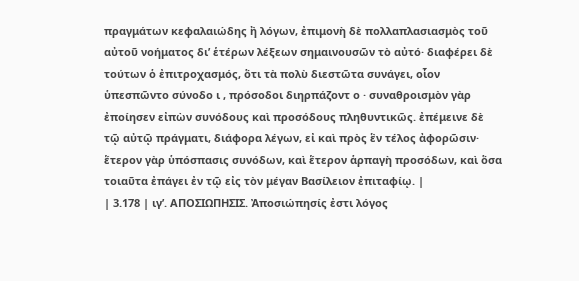πραγμάτων κεφαλαιώδης ἢ λόγων, ἐπιμονὴ δὲ πολλαπλασιασμὸς τοῦ αὐτοῦ νοήματος δι’ ἑτέρων λέξεων σημαινουσῶν τὸ αὐτό· διαφέρει δὲ τούτων ὁ ἐπιτροχασμός, ὅτι τὰ πολὺ διεστῶτα συνάγει, οἷον ὑπεσπῶντο σύνοδο ι , πρόσοδοι διηρπάζοντ ο · συναθροισμὸν γὰρ ἐποίησεν εἰπὼν συνόδους καὶ προσόδους πληθυντικῶς. ἐπέμεινε δὲ τῷ αὐτῷ πράγματι, διάφορα λέγων, εἰ καὶ πρὸς ἓν τέλος ἀφορῶσιν· ἕτερον γὰρ ὑπόσπασις συνόδων, καὶ ἕτερον ἁρπαγὴ προσόδων, καὶ ὅσα τοιαῦτα ἐπάγει ἐν τῷ εἰς τὸν μέγαν Βασίλειον ἐπιταφίῳ. |
| 3.178 | ιγʹ. ΑΠΟΣΙΩΠΗΣΙΣ. Ἀποσιώπησίς ἐστι λόγος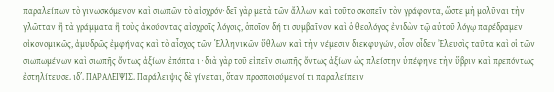παραλείπων τὸ γινωσκόμενον καὶ σιωπῶν τὸ αἰσχρόν· δεῖ γὰρ μετὰ τῶν ἄλλων καὶ τοῦτο σκοπεῖν τὸν γράφοντα, ὥστε μὴ μολῦναι τὴν γλῶτταν ἢ τὰ γράμματα ἢ τοὺς ἀκούοντας αἰσχροῖς λόγοις, ὁποῖον δή τι συμβαῖνον καὶ ὁ θεολόγος ἐνιδὼν τῷ αὑτοῦ λόγῳ παρέδραμεν οἰκονομικῶς, ἀμυδρῶς ἐμφήνας καὶ τὸ αἶσχος τῶν Ἑλληνικῶν ὕθλων καὶ τὴν νέμεσιν διεκφυγών, οἷον οἶδεν Ἐλευσὶς ταῦτα καὶ οἱ τῶν σιωπωμένων καὶ σιωπῆς ὄντως ἀξίων ἐπόπτα ι · διὰ γὰρ τοῦ εἰπεῖν σιωπῆς ὄντως ἀξίων ὡς πλείστην ὑπέφηνε τὴν ὕβριν καὶ πρεπόντως ἐστηλίτευσε. ιδʹ. ΠΑΡΑΛΕΙΨΙΣ. Παράλειψις δὲ γίνεται, ὅταν προσποιούμενοί τι παραλείπειν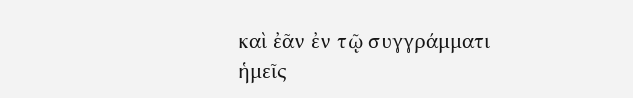καὶ ἐᾶν ἐν τῷ συγγράμματι ἡμεῖς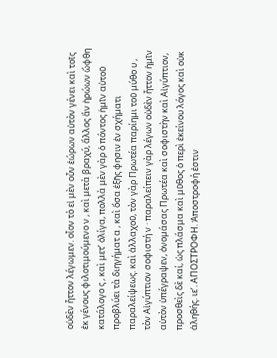οὐδὲν ἧττον λέγωμεν. οἷον τὸ εἰ μὲν οὖν ἑώρων αὐτὸν γένει καὶ τοῖς ἐκ γένους φιλοτιμούμενο ν , καὶ μετὰ βραχύ, ἄλλος ἂν ἡρώων ὤφθη κατάλογο ς , καὶ μετ’ ὀλίγα, πολλὰ μὲν γὰρ ὁ πόντος ἡμῖν αὐτοῦ προβλύει τὰ διηγήματ α , καὶ ὅσα ἑξῆς φησιν ἐν σχήματι παραλείψεως. καὶ ἀλλαχοῦ, τὸν γὰρ Πρωτέα παρίημι τοῦ μύθο υ , τὸν Αἰγύπτιον σοφιστή ν · παραλείπειν γὰρ λέγων οὐδὲν ἧττον ἡμῖν αὐτὸν ὑπέγραψεν, ὀνομάσας Πρωτέα καὶ σοφιστὴν καὶ Αἰγύπτιον, προσθεὶς δὲ καί, ὡς πλάσμα καὶ μῦθος ὁ περὶ ἐκείνου λόγος καὶ οὐκ ἀληθής. ιεʹ. ΑΠΟΣΤΡΟΦΗ. Ἀποστροφή ἐστιν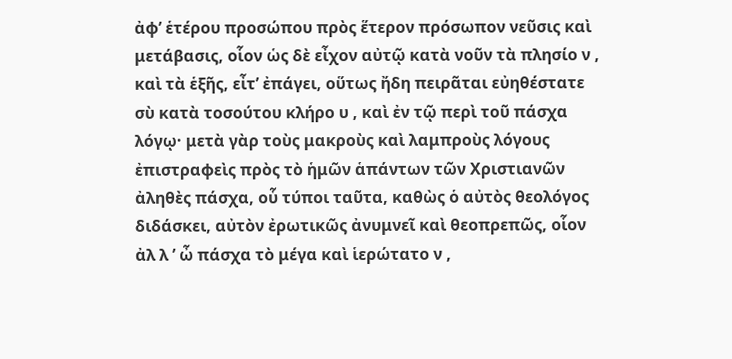ἀφ’ ἑτέρου προσώπου πρὸς ἕτερον πρόσωπον νεῦσις καὶ μετάβασις, οἷον ὡς δὲ εἶχον αὐτῷ κατὰ νοῦν τὰ πλησίο ν , καὶ τὰ ἑξῆς, εἶτ’ ἐπάγει, οὕτως ἤδη πειρᾶται εὐηθέστατε σὺ κατὰ τοσούτου κλήρο υ , καὶ ἐν τῷ περὶ τοῦ πάσχα λόγῳ· μετὰ γὰρ τοὺς μακροὺς καὶ λαμπροὺς λόγους ἐπιστραφεὶς πρὸς τὸ ἡμῶν ἁπάντων τῶν Χριστιανῶν ἀληθὲς πάσχα, οὗ τύποι ταῦτα, καθὼς ὁ αὐτὸς θεολόγος διδάσκει, αὐτὸν ἐρωτικῶς ἀνυμνεῖ καὶ θεοπρεπῶς, οἷον ἀλ λ ’ ὦ πάσχα τὸ μέγα καὶ ἱερώτατο ν ,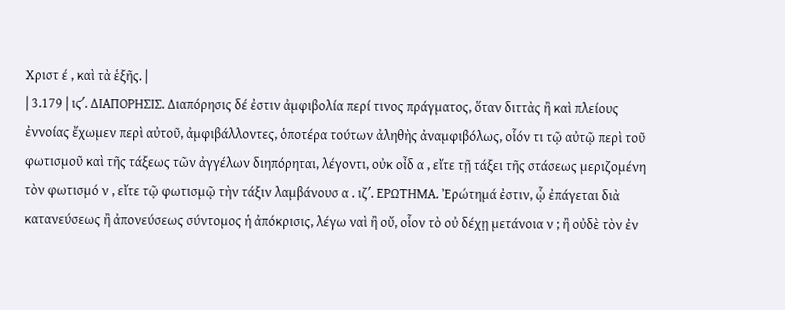Χριστ έ , καὶ τὰ ἑξῆς. |
| 3.179 | ιϛʹ. ΔΙΑΠΟΡΗΣΙΣ. Διαπόρησις δέ ἐστιν ἀμφιβολία περί τινος πράγματος, ὅταν διττὰς ἢ καὶ πλείους ἐννοίας ἔχωμεν περὶ αὐτοῦ, ἀμφιβάλλοντες, ὁποτέρα τούτων ἀληθὴς ἀναμφιβόλως, οἷόν τι τῷ αὐτῷ περὶ τοῦ φωτισμοῦ καὶ τῆς τάξεως τῶν ἀγγέλων διηπόρηται, λέγοντι, οὐκ οἶδ α , εἴτε τῇ τάξει τῆς στάσεως μεριζομένη τὸν φωτισμό ν , εἴτε τῷ φωτισμῷ τὴν τάξιν λαμβάνουσ α . ιζʹ. ΕΡΩΤΗΜΑ. Ἐρώτημά ἐστιν, ᾧ ἐπάγεται διὰ κατανεύσεως ἢ ἀπονεύσεως σύντομος ἡ ἀπόκρισις, λέγω ναὶ ἢ οὔ, οἷον τὸ οὐ δέχῃ μετάνοια ν ; ἢ οὐδὲ τὸν ἐν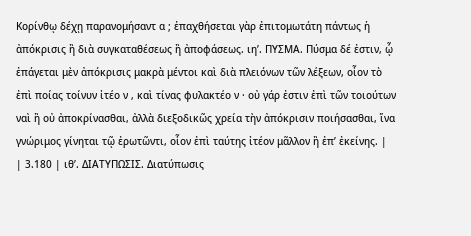Κορίνθῳ δέχῃ παρανομήσαντ α ; ἐπαχθήσεται γὰρ ἐπιτομωτάτη πάντως ἡ ἀπόκρισις ἢ διὰ συγκαταθέσεως ἢ ἀποφάσεως. ιηʹ. ΠΥΣΜΑ. Πύσμα δέ ἐστιν, ᾧ ἐπάγεται μὲν ἀπόκρισις μακρὰ μέντοι καὶ διὰ πλειόνων τῶν λέξεων, οἷον τὸ ἐπὶ ποίας τοίνυν ἰτέο ν , καὶ τίνας φυλακτέο ν · οὐ γάρ ἐστιν ἐπὶ τῶν τοιούτων ναὶ ἢ οὐ ἀποκρίνασθαι, ἀλλὰ διεξοδικῶς χρεία τὴν ἀπόκρισιν ποιήσασθαι, ἵνα γνώριμος γίνηται τῷ ἐρωτῶντι, οἷον ἐπὶ ταύτης ἰτέον μᾶλλον ἢ ἐπ’ ἐκείνης. |
| 3.180 | ιθʹ. ΔΙΑΤΥΠΩΣΙΣ. Διατύπωσις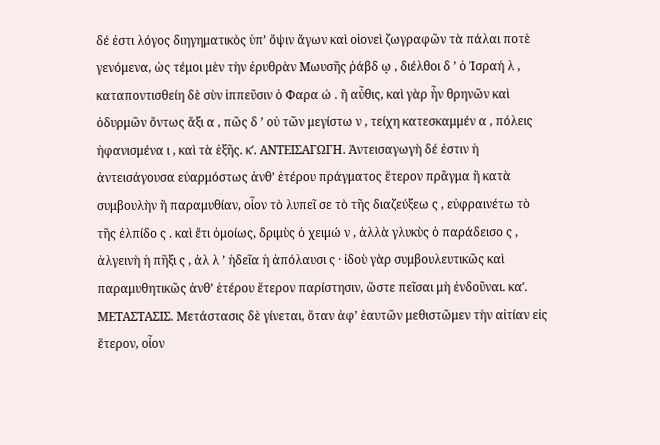δέ ἐστι λόγος διηγηματικὸς ὑπ’ ὄψιν ἄγων καὶ οἱονεὶ ζωγραφῶν τὰ πάλαι ποτὲ γενόμενα, ὡς τέμοι μὲν τὴν ἐρυθρὰν Μωυσῆς ῥάβδ ῳ , διέλθοι δ ’ ὁ Ἰσραή λ , καταποντισθείη δὲ σὺν ἱππεῦσιν ὁ Φαρα ώ . ἢ αὖθις, καὶ γὰρ ἦν θρηνῶν καὶ ὀδυρμῶν ὄντως ἄξι α , πῶς δ ’ οὐ τῶν μεγίστω ν , τείχη κατεσκαμμέν α , πόλεις ἠφανισμένα ι , καὶ τὰ ἑξῆς. κʹ. ΑΝΤΕΙΣΑΓΩΓΗ. Ἀντεισαγωγὴ δέ ἐστιν ἡ ἀντεισάγουσα εὐαρμόστως ἀνθ’ ἑτέρου πράγματος ἕτερον πρᾶγμα ἢ κατὰ συμβουλὴν ἢ παραμυθίαν, οἷον τὸ λυπεῖ σε τὸ τῆς διαζεύξεω ς , εὐφραινέτω τὸ τῆς ἐλπίδο ς . καὶ ἔτι ὁμοίως, δριμὺς ὁ χειμώ ν , ἀλλὰ γλυκὺς ὁ παράδεισο ς , ἀλγεινὴ ἡ πῆξι ς , ἀλ λ ’ ἡδεῖα ἡ ἀπόλαυσι ς · ἰδοὺ γὰρ συμβουλευτικῶς καὶ παραμυθητικῶς ἀνθ’ ἑτέρου ἕτερον παρίστησιν, ὥστε πεῖσαι μὴ ἐνδοῦναι. καʹ. ΜΕΤΑΣΤΑΣΙΣ. Μετάστασις δὲ γίνεται, ὅταν ἀφ’ ἑαυτῶν μεθιστῶμεν τὴν αἰτίαν εἰς ἕτερον, οἷον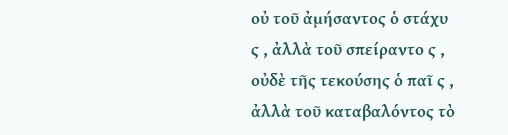οὐ τοῦ ἀμήσαντος ὁ στάχυ ς , ἀλλὰ τοῦ σπείραντο ς , οὐδὲ τῆς τεκούσης ὁ παῖ ς , ἀλλὰ τοῦ καταβαλόντος τὸ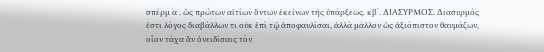σπέρμ α . ὡς πρώτων αἰτίων ὄντων ἐκείνων τῆς ὑπάρξεως. κβʹ. ΔΙΑΣΥΡΜΟΣ. Διασυρμός ἐστι λόγος διαβάλλων τι οὐκ ἐπὶ τῷ ἀποφαυλίσαι, ἀλλὰ μᾶλλον ὡς ἀξιόπιστον θαυμάζων, οἷον τάχα ἂν ὀνειδίσαις τὸν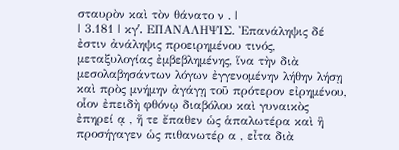σταυρὸν καὶ τὸν θάνατο ν . |
| 3.181 | κγʹ. ΕΠΑΝΑΛΗΨΙΣ. Ἐπανάληψις δέ ἐστιν ἀνάληψις προειρημένου τινός, μεταξυλογίας ἐμβεβλημένης, ἵνα τὴν διὰ μεσολαβησάντων λόγων ἐγγενομένην λήθην λήσῃ καὶ πρὸς μνήμην ἀγάγῃ τοῦ πρότερον εἰρημένου, οἷον ἐπειδὴ φθόνῳ διαβόλου καὶ γυναικὸς ἐπηρεί ᾳ , ἥ τε ἔπαθεν ὡς ἁπαλωτέρα καὶ ἣ προσήγαγεν ὡς πιθανωτέρ α , εἶτα διὰ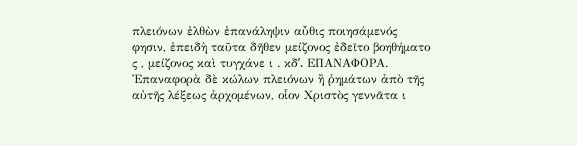πλειόνων ἐλθὼν ἐπανάληψιν αὖθις ποιησάμενός φησιν, ἐπειδὴ ταῦτα δῆθεν μείζονος ἐδεῖτο βοηθήματο ς , μείζονος καὶ τυγχάνε ι . κδʹ. ΕΠΑΝΑΦΟΡΑ. Ἐπαναφορὰ δὲ κώλων πλειόνων ἢ ῥημάτων ἀπὸ τῆς αὐτῆς λέξεως ἀρχομένων, οἷον Χριστὸς γεννᾶτα ι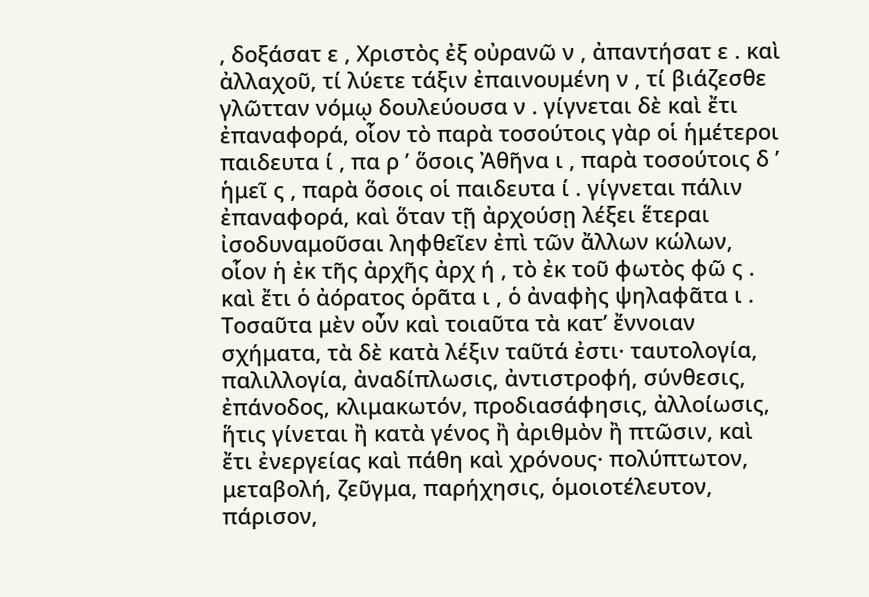, δοξάσατ ε , Χριστὸς ἐξ οὐρανῶ ν , ἀπαντήσατ ε . καὶ ἀλλαχοῦ, τί λύετε τάξιν ἐπαινουμένη ν , τί βιάζεσθε γλῶτταν νόμῳ δουλεύουσα ν . γίγνεται δὲ καὶ ἔτι ἐπαναφορά, οἷον τὸ παρὰ τοσούτοις γὰρ οἱ ἡμέτεροι παιδευτα ί , πα ρ ’ ὅσοις Ἀθῆνα ι , παρὰ τοσούτοις δ ’ ἡμεῖ ς , παρὰ ὅσοις οἱ παιδευτα ί . γίγνεται πάλιν ἐπαναφορά, καὶ ὅταν τῇ ἀρχούσῃ λέξει ἕτεραι ἰσοδυναμοῦσαι ληφθεῖεν ἐπὶ τῶν ἄλλων κώλων, οἷον ἡ ἐκ τῆς ἀρχῆς ἀρχ ή , τὸ ἐκ τοῦ φωτὸς φῶ ς . καὶ ἔτι ὁ ἀόρατος ὁρᾶτα ι , ὁ ἀναφὴς ψηλαφᾶτα ι . Τοσαῦτα μὲν οὖν καὶ τοιαῦτα τὰ κατ’ ἔννοιαν σχήματα, τὰ δὲ κατὰ λέξιν ταῦτά ἐστι· ταυτολογία, παλιλλογία, ἀναδίπλωσις, ἀντιστροφή, σύνθεσις, ἐπάνοδος, κλιμακωτόν, προδιασάφησις, ἀλλοίωσις, ἥτις γίνεται ἢ κατὰ γένος ἢ ἀριθμὸν ἢ πτῶσιν, καὶ ἔτι ἐνεργείας καὶ πάθη καὶ χρόνους· πολύπτωτον, μεταβολή, ζεῦγμα, παρήχησις, ὁμοιοτέλευτον, πάρισον,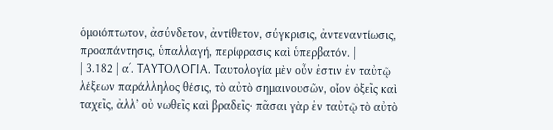ὁμοιόπτωτον, ἀσύνδετον, ἀντίθετον, σύγκρισις, ἀντεναντίωσις, προαπάντησις, ὑπαλλαγή, περίφρασις καὶ ὑπερβατόν. |
| 3.182 | αʹ. ΤΑΥΤΟΛΟΓΙΑ. Ταυτολογία μὲν οὖν ἐστιν ἐν ταὐτῷ λέξεων παράλληλος θέσις, τὸ αὐτὸ σημαινουσῶν, οἷον ὀξεῖς καὶ ταχεῖς, ἀλλ’ οὐ νωθεῖς καὶ βραδεῖς· πᾶσαι γὰρ ἐν ταὐτῷ τὸ αὐτὸ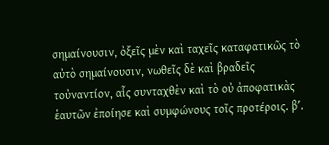σημαίνουσιν, ὀξεῖς μὲν καὶ ταχεῖς καταφατικῶς τὸ αὐτὸ σημαίνουσιν, νωθεῖς δὲ καὶ βραδεῖς τοὐναντίον, αἷς συνταχθὲν καὶ τὸ οὐ ἀποφατικὰς ἑαυτῶν ἐποίησε καὶ συμφώνους τοῖς προτέροις. βʹ.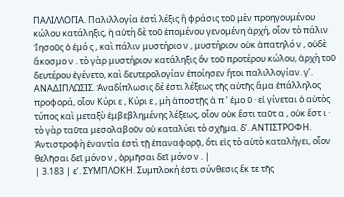ΠΑΛΙΛΛΟΓΙΑ. Παλιλλογία ἐστὶ λέξις ἢ φράσις τοῦ μὲν προηγουμένου κώλου κατάληξις, ἡ αὐτὴ δὲ τοῦ ἑπομένου γενομένη ἀρχή, οἷον τὸ πάλιν Ἰησοῦς ὁ ἐμό ς , καὶ πάλιν μυστήριο ν , μυστήριον οὐκ ἀπατηλό ν , οὐδὲ ἄκοσμο ν . τὸ γὰρ μυστήριον κατάληξις ὂν τοῦ προτέρου κώλου, ἀρχὴ τοῦ δευτέρου ἐγένετο, καὶ δευτερολογίαν ἐποίησεν ἤτοι παλιλλογίαν. γʹ. ΑΝΑΔΙΠΛΩΣΙΣ. Ἀναδίπλωσις δέ ἐστι λέξεως τῆς αὐτῆς ἅμα ἐπάλληλος προφορά, οἷον Κύρι ε , Κύρι ε , μὴ ἀποστῇς ἀ π ’ ἐμο ῦ · εἰ γίνεται ὁ αὐτὸς τύπος καὶ μεταξὺ ἐμβεβλημένης λέξεως, οἷον οὐκ ἔστι ταῦτ α , οὐκ ἔστ ι · τὸ γὰρ ταῦτα μεσολαβοῦν οὐ καταλύει τὸ σχῆμα. δʹ. ΑΝΤΙΣΤΡΟΦΗ. Ἀντιστροφὴ ἐναντία ἐστὶ τῇ ἐπαναφορᾷ, ὅτι εἰς τὸ αὐτὸ καταλήγει, οἷον θελῆσαι δεῖ μόνο ν , ὁρμῆσαι δεῖ μόνο ν . |
| 3.183 | εʹ. ΣΥΜΠΛΟΚΗ. Συμπλοκή ἐστι σύνθεσις ἔκ τε τῆς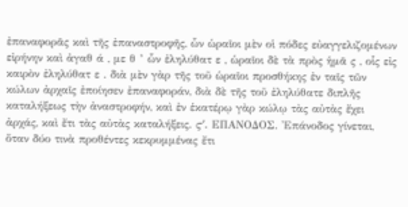ἐπαναφορᾶς καὶ τῆς ἐπαναστροφῆς, ὧν ὡραῖοι μὲν οἱ πόδες εὐαγγελιζομένων εἰρήνην καὶ ἀγαθ ά , με θ ’ ὧν ἐληλύθατ ε , ὡραῖοι δὲ τὰ πρὸς ἡμᾶ ς , οἷς εἰς καιρὸν ἐληλύθατ ε . διὰ μὲν γὰρ τῆς τοῦ ὡραῖοι προσθήκης ἐν ταῖς τῶν κώλων ἀρχαῖς ἐποίησεν ἐπαναφοράν, διὰ δὲ τῆς τοῦ ἐληλύθατε διπλῆς καταλήξεως τὴν ἀναστροφήν, καὶ ἐν ἑκατέρῳ γὰρ κώλῳ τὰς αὐτὰς ἔχει ἀρχάς, καὶ ἔτι τὰς αὐτὰς καταλήξεις. ϛʹ. ΕΠΑΝΟΔΟΣ. Ἐπάνοδος γίνεται, ὅταν δύο τινὰ προθέντες κεκρυμμένας ἔτι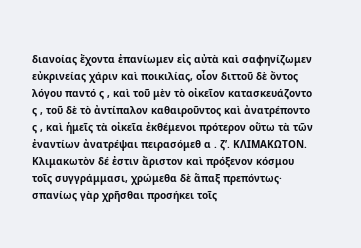διανοίας ἔχοντα ἐπανίωμεν εἰς αὐτὰ καὶ σαφηνίζωμεν εὐκρινείας χάριν καὶ ποικιλίας, οἷον διττοῦ δὲ ὄντος λόγου παντό ς , καὶ τοῦ μὲν τὸ οἰκεῖον κατασκευάζοντο ς , τοῦ δὲ τὸ ἀντίπαλον καθαιροῦντος καὶ ἀνατρέποντο ς , καὶ ἡμεῖς τὰ οἰκεῖα ἐκθέμενοι πρότερον οὕτω τὰ τῶν ἐναντίων ἀνατρέψαι πειρασόμεθ α . ζʹ. ΚΛΙΜΑΚΩΤΟΝ. Κλιμακωτὸν δέ ἐστιν ἄριστον καὶ πρόξενον κόσμου τοῖς συγγράμμασι, χρώμεθα δὲ ἅπαξ πρεπόντως· σπανίως γὰρ χρῆσθαι προσήκει τοῖς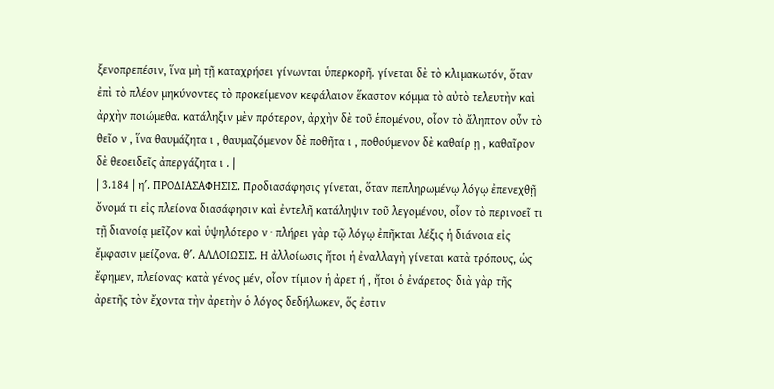ξενοπρεπέσιν, ἵνα μὴ τῇ καταχρήσει γίνωνται ὑπερκορῆ. γίνεται δὲ τὸ κλιμακωτόν, ὅταν ἐπὶ τὸ πλέον μηκύνοντες τὸ προκείμενον κεφάλαιον ἕκαστον κόμμα τὸ αὐτὸ τελευτὴν καὶ ἀρχὴν ποιώμεθα. κατάληξιν μὲν πρότερον, ἀρχὴν δὲ τοῦ ἑπομένου, οἷον τὸ ἄληπτον οὖν τὸ θεῖο ν , ἵνα θαυμάζητα ι , θαυμαζόμενον δὲ ποθῆτα ι , ποθούμενον δὲ καθαίρ ῃ , καθαῖρον δὲ θεοειδεῖς ἀπεργάζητα ι . |
| 3.184 | ηʹ. ΠΡΟΔΙΑΣΑΦΗΣΙΣ. Προδιασάφησις γίνεται, ὅταν πεπληρωμένῳ λόγῳ ἐπενεχθῇ ὄνομά τι εἰς πλείονα διασάφησιν καὶ ἐντελῆ κατάληψιν τοῦ λεγομένου, οἷον τὸ περινοεῖ τι τῇ διανοίᾳ μεῖζον καὶ ὑψηλότερο ν · πλήρει γὰρ τῷ λόγῳ ἐπῆκται λέξις ἡ διάνοια εἰς ἔμφασιν μείζονα. θʹ. ΑΛΛΟΙΩΣΙΣ. Η ἀλλοίωσις ἤτοι ἡ ἐναλλαγὴ γίνεται κατὰ τρόπους, ὡς ἔφημεν, πλείονας· κατὰ γένος μέν, οἷον τίμιον ἡ ἀρετ ή , ἤτοι ὁ ἐνάρετος· διὰ γὰρ τῆς ἀρετῆς τὸν ἔχοντα τὴν ἀρετὴν ὁ λόγος δεδήλωκεν, ὅς ἐστιν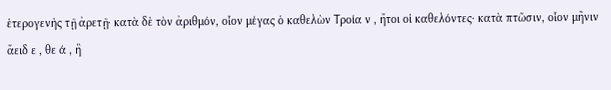ἑτερογενὴς τῇ ἀρετῇ· κατὰ δὲ τὸν ἀριθμόν, οἷον μέγας ὁ καθελὼν Τροία ν , ἤτοι οἱ καθελόντες· κατὰ πτῶσιν, οἷον μῆνιν ἄειδ ε , θε ά , ἣ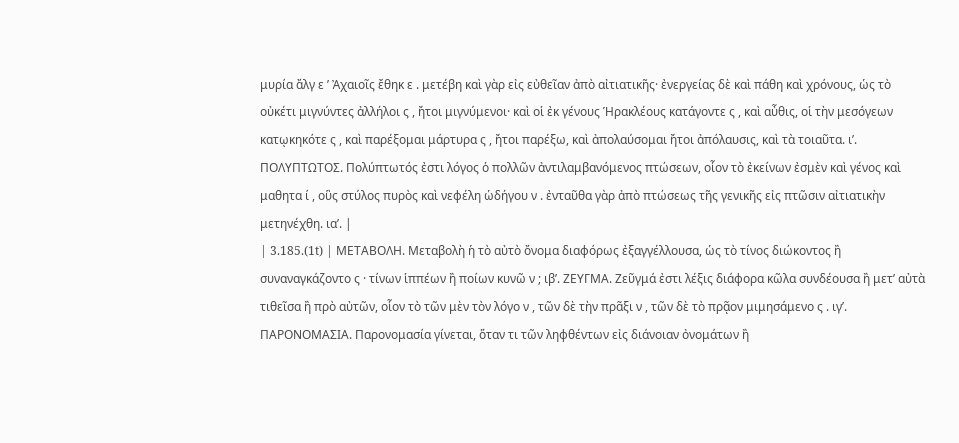μυρία ἄλγ ε ’ Ἀχαιοῖς ἔθηκ ε . μετέβη καὶ γὰρ εἰς εὐθεῖαν ἀπὸ αἰτιατικῆς· ἐνεργείας δὲ καὶ πάθη καὶ χρόνους, ὡς τὸ οὐκέτι μιγνύντες ἀλλήλοι ς , ἤτοι μιγνύμενοι· καὶ οἱ ἐκ γένους Ἡρακλέους κατάγοντε ς , καὶ αὖθις, οἱ τὴν μεσόγεων κατῳκηκότε ς , καὶ παρέξομαι μάρτυρα ς , ἤτοι παρέξω, καὶ ἀπολαύσομαι ἤτοι ἀπόλαυσις, καὶ τὰ τοιαῦτα. ιʹ. ΠΟΛΥΠΤΩΤΟΣ. Πολύπτωτός ἐστι λόγος ὁ πολλῶν ἀντιλαμβανόμενος πτώσεων, οἷον τὸ ἐκείνων ἐσμὲν καὶ γένος καὶ μαθητα ί , οὓς στύλος πυρὸς καὶ νεφέλη ὡδήγου ν . ἐνταῦθα γὰρ ἀπὸ πτώσεως τῆς γενικῆς εἰς πτῶσιν αἰτιατικὴν μετηνέχθη. ιαʹ. |
| 3.185.(1t) | ΜΕΤΑΒΟΛΗ. Μεταβολὴ ἡ τὸ αὐτὸ ὄνομα διαφόρως ἐξαγγέλλουσα, ὡς τὸ τίνος διώκοντος ἢ συναναγκάζοντο ς · τίνων ἱππέων ἢ ποίων κυνῶ ν ; ιβʹ. ΖΕΥΓΜΑ. Ζεῦγμά ἐστι λέξις διάφορα κῶλα συνδέουσα ἢ μετ’ αὐτὰ τιθεῖσα ἢ πρὸ αὐτῶν, οἷον τὸ τῶν μὲν τὸν λόγο ν , τῶν δὲ τὴν πρᾶξι ν , τῶν δὲ τὸ πρᾷον μιμησάμενο ς . ιγʹ. ΠΑΡΟΝΟΜΑΣΙΑ. Παρονομασία γίνεται, ὅταν τι τῶν ληφθέντων εἰς διάνοιαν ὀνομάτων ἢ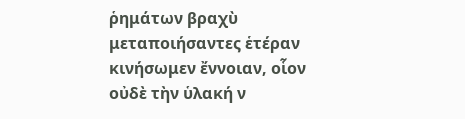ῥημάτων βραχὺ μεταποιήσαντες ἑτέραν κινήσωμεν ἔννοιαν, οἷον οὐδὲ τὴν ὑλακή ν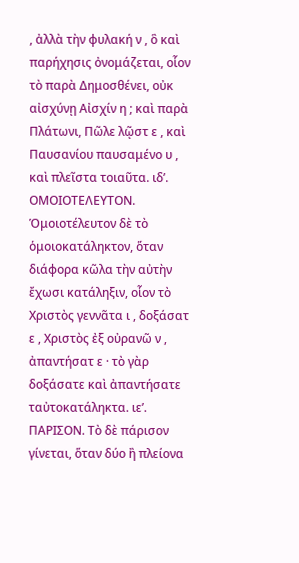, ἀλλὰ τὴν φυλακή ν , ὃ καὶ παρήχησις ὀνομάζεται, οἷον τὸ παρὰ Δημοσθένει, οὐκ αἰσχύνῃ Αἰσχίν η ; καὶ παρὰ Πλάτωνι, Πῶλε λῷστ ε , καὶ Παυσανίου παυσαμένο υ , καὶ πλεῖστα τοιαῦτα. ιδʹ. ΟΜΟΙΟΤΕΛΕΥΤΟΝ. Ὁμοιοτέλευτον δὲ τὸ ὁμοιοκατάληκτον, ὅταν διάφορα κῶλα τὴν αὐτὴν ἔχωσι κατάληξιν, οἷον τὸ Χριστὸς γεννᾶτα ι , δοξάσατ ε , Χριστὸς ἐξ οὐρανῶ ν , ἀπαντήσατ ε · τὸ γὰρ δοξάσατε καὶ ἀπαντήσατε ταὐτοκατάληκτα. ιεʹ. ΠΑΡΙΣΟΝ. Τὸ δὲ πάρισον γίνεται, ὅταν δύο ἢ πλείονα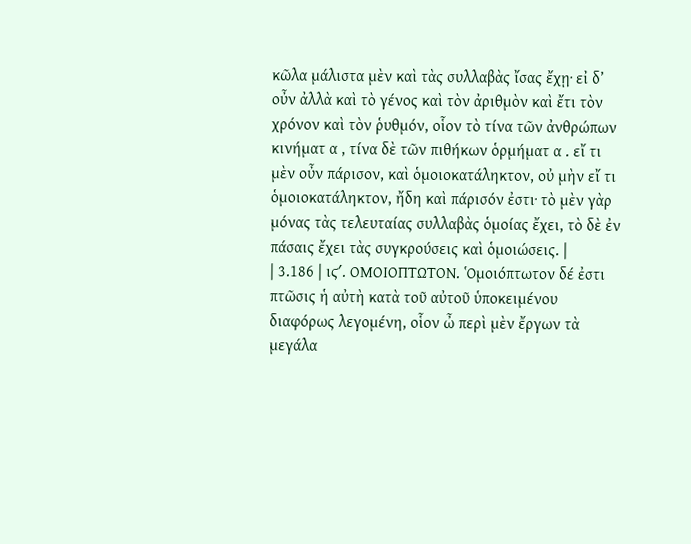κῶλα μάλιστα μὲν καὶ τὰς συλλαβὰς ἴσας ἔχῃ· εἰ δ’ οὖν ἀλλὰ καὶ τὸ γένος καὶ τὸν ἀριθμὸν καὶ ἔτι τὸν χρόνον καὶ τὸν ῥυθμόν, οἷον τὸ τίνα τῶν ἀνθρώπων κινήματ α , τίνα δὲ τῶν πιθήκων ὁρμήματ α . εἴ τι μὲν οὖν πάρισον, καὶ ὁμοιοκατάληκτον, οὐ μὴν εἴ τι ὁμοιοκατάληκτον, ἤδη καὶ πάρισόν ἐστι· τὸ μὲν γὰρ μόνας τὰς τελευταίας συλλαβὰς ὁμοίας ἔχει, τὸ δὲ ἐν πάσαις ἔχει τὰς συγκρούσεις καὶ ὁμοιώσεις. |
| 3.186 | ιϛʹ. ΟΜΟΙΟΠΤΩΤΟΝ. Ὁμοιόπτωτον δέ ἐστι πτῶσις ἡ αὐτὴ κατὰ τοῦ αὐτοῦ ὑποκειμένου διαφόρως λεγομένη, οἷον ὦ περὶ μὲν ἔργων τὰ μεγάλα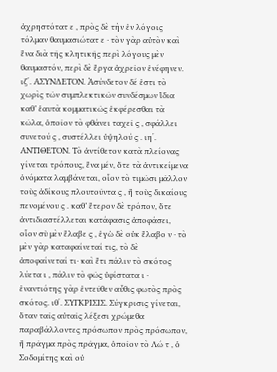ἀχρηστότατ ε , πρὸς δὲ τὴν ἐν λόγοις τόλμαν θαυμασιώτατ ε · τὸν γὰρ αὐτὸν καὶ ἕνα διὰ τῆς κλητικῆς περὶ λόγους μὲν θαυμαστόν, περὶ δὲ ἔργα ἀχρεῖον ἐνέφηνεν. ιζʹ. ΑΣΥΝΔΕΤΟΝ. Ἀσύνδετον δέ ἐστι τὸ χωρὶς τῶν συμπλεκτικῶν συνδέσμων ἴδια καθ’ ἑαυτὰ κομματικῶς ἐκφέρεσθαι τὰ κῶλα, ὁποῖον τὸ φθάνει ταχεῖ ς , σφάλλει συνετού ς , συστέλλει ὑψηλού ς . ιηʹ. ΑΝΤΙΘΕΤΟΝ. Τὸ ἀντίθετον κατὰ πλείονας γίνεται τρόπους, ἕνα μέν, ὅτε τὰ ἀντικείμενα ὀνόματα λαμβάνεται, οἷον τὸ τιμῶσι μᾶλλον τοὺς ἀδίκους πλουτοῦντα ς , ἢ τοὺς δικαίους πενομένου ς . καθ’ ἕτερον δὲ τρόπον, ὅτε ἀντιδιαστέλλεται κατάφασις ἀποφάσει, οἷον σὺ μὲν ἔλαβε ς , ἐγὼ δὲ οὐκ ἔλαβο ν · τὸ μὲν γὰρ καταφαίνεταί τις, τὸ δὲ ἀποφαίνεταί τι· καὶ ἔτι πάλιν τὸ σκότος λύετα ι , πάλιν τὸ φῶς ὑφίστατα ι · ἐναντιότης γὰρ ἐντεῦθεν αὖθις φωτὸς πρὸς σκότος. ιθʹ. ΣΥΓΚΡΙΣΙΣ. Σύγκρισις γίνεται, ὅταν ταῖς αὐταῖς λέξεσι χρώμεθα παραβάλλοντες πρόσωπον πρὸς πρόσωπον, ἢ πρᾶγμα πρὸς πρᾶγμα, ὁποῖον τὸ Λώ τ , ὁ Σοδομίτης καὶ οὐ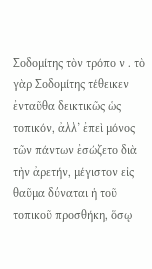Σοδομίτης τὸν τρόπο ν . τὸ γὰρ Σοδομίτης τέθεικεν ἐνταῦθα δεικτικῶς ὡς τοπικόν, ἀλλ’ ἐπεὶ μόνος τῶν πάντων ἐσώζετο διὰ τὴν ἀρετήν, μέγιστον εἰς θαῦμα δύναται ἡ τοῦ τοπικοῦ προσθήκη, ὅσῳ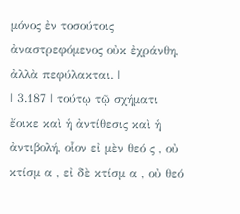μόνος ἐν τοσούτοις ἀναστρεφόμενος οὐκ ἐχράνθη, ἀλλὰ πεφύλακται. |
| 3.187 | τούτῳ τῷ σχήματι ἔοικε καὶ ἡ ἀντίθεσις καὶ ἡ ἀντιβολή, οἷον εἰ μὲν θεό ς , οὐ κτίσμ α , εἰ δὲ κτίσμ α , οὐ θεό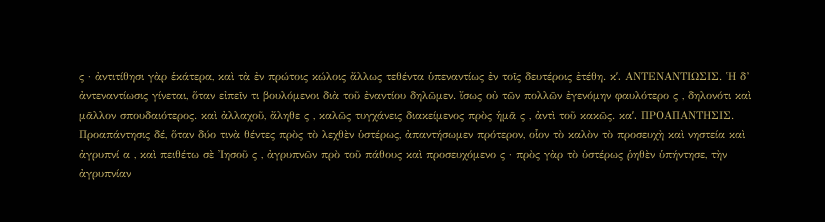ς · ἀντιτίθησι γὰρ ἑκάτερα, καὶ τὰ ἐν πρώτοις κώλοις ἄλλως τεθέντα ὑπεναντίως ἐν τοῖς δευτέροις ἐτέθη. κʹ. ΑΝΤΕΝΑΝΤΙΩΣΙΣ. Ἡ δ’ ἀντεναντίωσις γίνεται, ὅταν εἰπεῖν τι βουλόμενοι διὰ τοῦ ἐναντίου δηλῶμεν. ἴσως οὐ τῶν πολλῶν ἐγενόμην φαυλότερο ς , δηλονότι καὶ μᾶλλον σπουδαιότερος. καὶ ἀλλαχοῦ, ἄληθε ς , καλῶς τυγχάνεις διακείμενος πρὸς ἡμᾶ ς , ἀντὶ τοῦ κακῶς. καʹ. ΠΡΟΑΠΑΝΤΗΣΙΣ. Προαπάντησις δέ, ὅταν δύο τινὰ θέντες πρὸς τὸ λεχθὲν ὑστέρως, ἀπαντήσωμεν πρότερον, οἷον τὸ καλὸν τὸ προσευχὴ καὶ νηστεία καὶ ἀγρυπνί α , καὶ πειθέτω σὲ Ἰησοῦ ς , ἀγρυπνῶν πρὸ τοῦ πάθους καὶ προσευχόμενο ς · πρὸς γὰρ τὸ ὑστέρως ῥηθὲν ὑπήντησε, τὴν ἀγρυπνίαν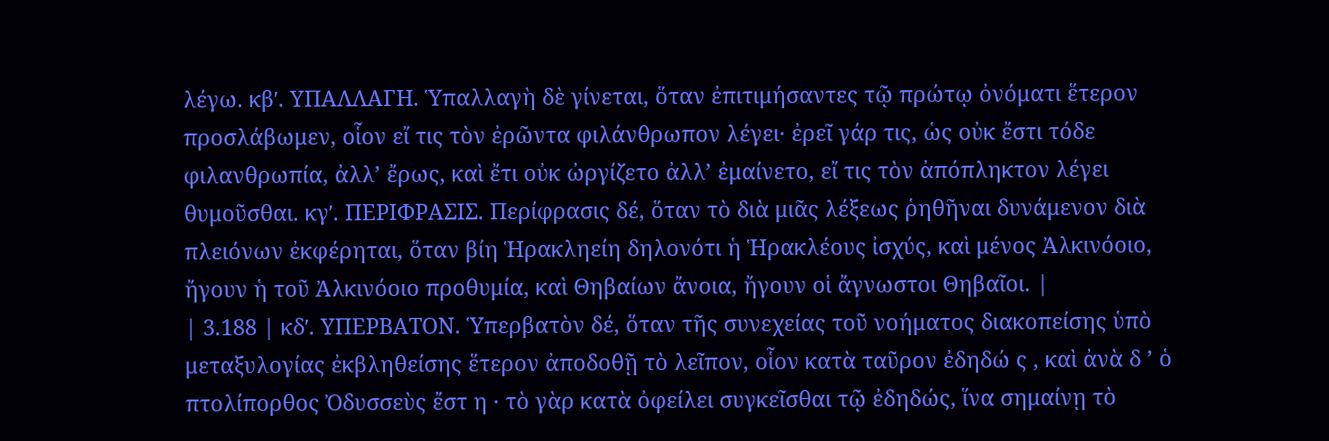λέγω. κβʹ. ΥΠΑΛΛΑΓΗ. Ὑπαλλαγὴ δὲ γίνεται, ὅταν ἐπιτιμήσαντες τῷ πρώτῳ ὀνόματι ἕτερον προσλάβωμεν, οἷον εἴ τις τὸν ἐρῶντα φιλάνθρωπον λέγει· ἐρεῖ γάρ τις, ὡς οὐκ ἔστι τόδε φιλανθρωπία, ἀλλ’ ἔρως, καὶ ἔτι οὐκ ὠργίζετο ἀλλ’ ἐμαίνετο, εἴ τις τὸν ἀπόπληκτον λέγει θυμοῦσθαι. κγʹ. ΠΕΡΙΦΡΑΣΙΣ. Περίφρασις δέ, ὅταν τὸ διὰ μιᾶς λέξεως ῥηθῆναι δυνάμενον διὰ πλειόνων ἐκφέρηται, ὅταν βίη Ἡρακληείη δηλονότι ἡ Ἡρακλέους ἰσχύς, καὶ μένος Ἀλκινόοιο, ἤγουν ἡ τοῦ Ἀλκινόοιο προθυμία, καὶ Θηβαίων ἄνοια, ἤγουν οἱ ἄγνωστοι Θηβαῖοι. |
| 3.188 | κδʹ. ΥΠΕΡΒΑΤΟΝ. Ὑπερβατὸν δέ, ὅταν τῆς συνεχείας τοῦ νοήματος διακοπείσης ὑπὸ μεταξυλογίας ἐκβληθείσης ἕτερον ἀποδοθῇ τὸ λεῖπον, οἷον κατὰ ταῦρον ἐδηδώ ς , καὶ ἀνὰ δ ’ ὁ πτολίπορθος Ὀδυσσεὺς ἔστ η · τὸ γὰρ κατὰ ὀφείλει συγκεῖσθαι τῷ ἐδηδώς, ἵνα σημαίνῃ τὸ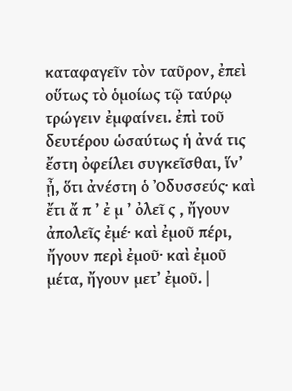καταφαγεῖν τὸν ταῦρον, ἐπεὶ οὕτως τὸ ὁμοίως τῷ ταύρῳ τρώγειν ἐμφαίνει. ἐπὶ τοῦ δευτέρου ὡσαύτως ἡ ἀνά τις ἔστη ὀφείλει συγκεῖσθαι, ἵν’ ᾖ, ὅτι ἀνέστη ὁ Ὀδυσσεύς· καὶ ἔτι ἄ π ’ ἐ μ ’ ὀλεῖ ς , ἤγουν ἀπολεῖς ἐμέ· καὶ ἐμοῦ πέρι, ἤγουν περὶ ἐμοῦ· καὶ ἐμοῦ μέτα, ἤγουν μετ’ ἐμοῦ. |